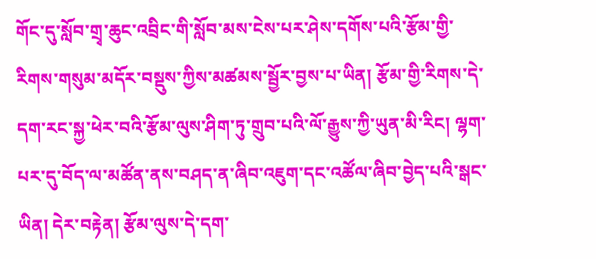གོང་དུ་སློབ་གྲྭ་ཆུང་འབྲིང་གི་སློབ་མས་ངེས་པར་ཤེས་དགོས་པའི་རྩོམ་གྱི་རིགས་གསུམ་མདོར་བསྡུས་ཀྱིས་མཚམས་སྦྱོར་བྱས་པ་ཡིན། རྩོམ་གྱི་རིགས་དེ་དག་རང་སྐྱ་ཕེར་བའི་རྩོམ་ལུས་ཤིག་ཏུ་གྲུབ་པའི་ལོ་རྒྱུས་ཀྱི་ཡུན་མི་རིང། ལྷག་པར་དུ་བོད་ལ་མཚོན་ནས་བཤད་ན་ཞིབ་འཇུག་དང་འཚོལ་ཞིབ་བྱེད་པའི་སྒང་ཡིན། དེར་བརྟེན། རྩོམ་ལུས་དེ་དག་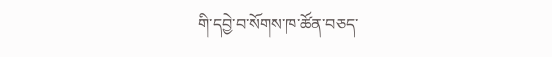གི་དབྱེ་བ་སོགས་ཁ་ཚོན་བཅད་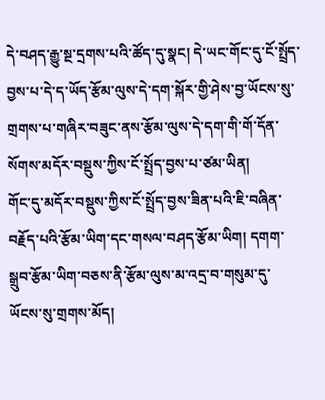དེ་བཤད་རྒྱུ་སྔ་དྲགས་པའི་ཚོད་དུ་སྣང། དེ་ཡང་གོང་དུ་ངོ་སྤྲོད་བྱས་པ་དེ་ད་ཡོད་རྩོམ་ལུས་དེ་དག་སྐོར་གྱི་ཤེས་བྱ་ཡོངས་སུ་གྲགས་པ་གཞིར་བཟུང་ནས་རྩོམ་ལུས་དེ་དག་གི་གོ་དོན་སོགས་མདོར་བསྡུས་ཀྱིས་ངོ་སྤྲོད་བྱས་པ་ཙམ་ཡིན།
གོང་དུ་མདོར་བསྡུས་ཀྱིས་ངོ་སྤྲོད་བྱས་ཟིན་པའི་ཇི་བཞིན་བརྗོད་པའི་རྩོམ་ཡིག་དང་གསལ་བཤད་རྩོམ་ཡིག། དགག་སྒྲུབ་རྩོམ་ཡིག་བཅས་ནི་རྩོམ་ལུས་མ་འདྲ་བ་གསུམ་དུ་ཡོངས་སུ་གྲགས་མོད།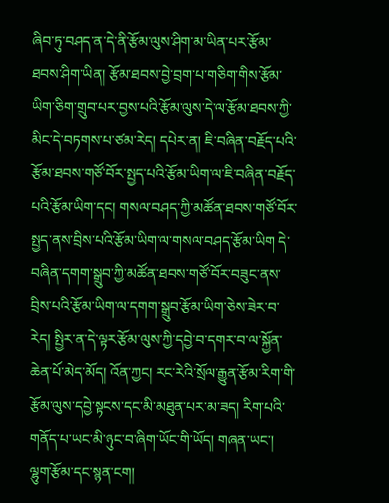ཞིབ་ཏུ་བཤད་ན་དེ་ནི་རྩོམ་ལུས་ཤིག་མ་ཡིན་པར་རྩོམ་ཐབས་ཤིག་ཡིན། རྩོམ་ཐབས་བྱེ་བྲག་པ་གཅིག་གིས་རྩོམ་ཡིག་ཅིག་གྲུབ་པར་བྱས་པའི་རྩོམ་ལུས་དེ་ལ་རྩོམ་ཐབས་ཀྱི་མིང་དེ་བཏགས་པ་ཙམ་རེད། དཔེར་ན། ཇི་བཞིན་བརྗོད་པའི་རྩོམ་ཐབས་གཙོ་བོར་སྤྱད་པའི་རྩོམ་ཡིག་ལ་ཇི་བཞིན་བརྗོད་པའི་རྩོམ་ཡིག་དང། གསལ་བཤད་ཀྱི་མཚོན་ཐབས་གཙོ་བོར་སྤྱད་ནས་བྲིས་པའི་རྩོམ་ཡིག་ལ་གསལ་བཤད་རྩོམ་ཡིག དེ་བཞིན་དགག་སྒྲུབ་ཀྱི་མཚོན་ཐབས་གཙོ་བོར་བཟུང་ནས་བྲིས་པའི་རྩོམ་ཡིག་ལ་དགག་སྒྲུབ་རྩོམ་ཡིག་ཅེས་ཟེར་བ་རེད། སྤྱིར་ན་དེ་ལྟར་རྩོམ་ལུས་ཀྱི་དབྱེ་བ་དགར་བ་ལ་སྐྱོན་ཆེན་པོ་མེད་མོད། འོན་ཀྱང། རང་རེའི་སྲོལ་རྒྱུན་རྩོམ་རིག་གི་རྩོམ་ལུས་དབྱེ་སྟངས་དང་མི་མཐུན་པར་མ་ཟད། རིག་པའི་གནོད་པ་ཡང་མི་ཉུང་བ་ཞིག་ཡོང་གི་ཡོད། གཞན་ཡང་། ལྷུག་རྩོམ་དང་སྙན་ངག།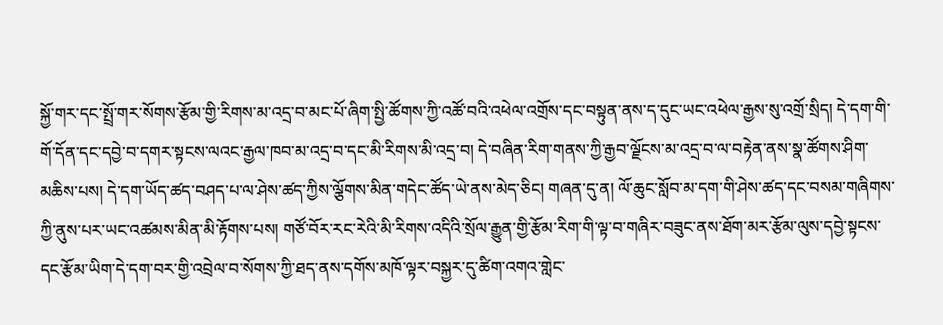སྐྱོ་གར་དང་སྤྲོ་གར་སོགས་རྩོམ་གྱི་རིགས་མ་འདྲ་བ་མང་པོ་ཞིག་སྤྱི་ཚོགས་ཀྱི་འཚོ་བའི་འཕེལ་འགྲོས་དང་བསྟུན་ནས་ད་དུང་ཡང་འཕེལ་རྒྱས་སུ་འགྲོ་སྲིད། དེ་དག་གི་གོ་དོན་དང་དབྱེ་བ་དགར་སྟངས་ལའང་རྒྱལ་ཁབ་མ་འདྲ་བ་དང་མི་རིགས་མི་འདྲ་བ། དེ་བཞིན་རིག་གནས་ཀྱི་རྒྱབ་ལྗོངས་མ་འདྲ་བ་ལ་བརྟེན་ནས་སྣ་ཚོགས་ཤིག་མཆིས་པས། དེ་དག་ཡོད་ཚད་བཤད་པ་ལ་ཤེས་ཚད་ཀྱིས་ལྕོགས་མིན་གདེང་ཚོད་ཡེ་ནས་མེད་ཅིང། གཞན་དུ་ན། ལོ་ཆུང་སློབ་མ་དག་གི་ཤེས་ཚད་དང་བསམ་གཞིགས་ཀྱི་ནུས་པར་ཡང་འཚམས་མིན་མི་རྟོགས་པས། གཙོ་བོར་རང་རེའི་མི་རིགས་འདིའི་སྲོལ་རྒྱུན་གྱི་རྩོམ་རིག་གི་ལྟ་བ་གཞིར་བཟུང་ནས་ཐོག་མར་རྩོམ་ལུས་དབྱེ་སྟངས་དང་རྩོམ་ཡིག་དེ་དག་བར་གྱི་འབྲེལ་བ་སོགས་ཀྱི་ཐད་ནས་དགོས་མཁོ་ལྟར་བསྐྱར་དུ་ཚིག་འགའ་གླེང་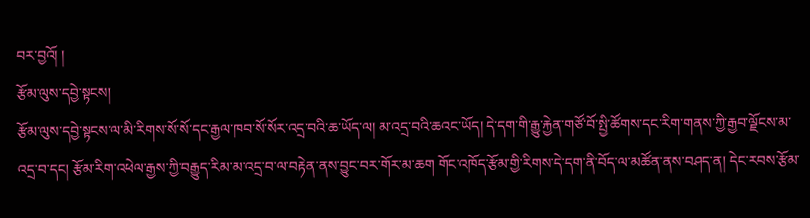བར་བྱའོ། །
རྩོམ་ལུས་དབྱེ་སྟངས།
རྩོམ་ལུས་དབྱེ་སྟངས་ལ་མི་རིགས་སོ་སོ་དང་རྒྱལ་ཁབ་སོ་སོར་འདྲ་བའི་ཆ་ཡོད་ལ། མ་འདྲ་བའི་ཆའང་ཡོད། དེ་དག་གི་རྒྱུ་རྐྱེན་གཙོ་བོ་སྤྱི་ཚོགས་དང་རིག་གནས་ཀྱི་རྒྱབ་ལྗོངས་མ་འདྲ་བ་དང། རྩོམ་རིག་འཕེལ་རྒྱས་ཀྱི་བརྒྱུད་རིམ་མ་འདྲ་བ་ལ་བརྟེན་ནས་བྱུང་བར་གོར་མ་ཆག གོང་འཁོད་རྩོམ་གྱི་རིགས་དེ་དག་ནི་བོད་ལ་མཚོན་ནས་བཤད་ན། དེང་རབས་རྩོམ་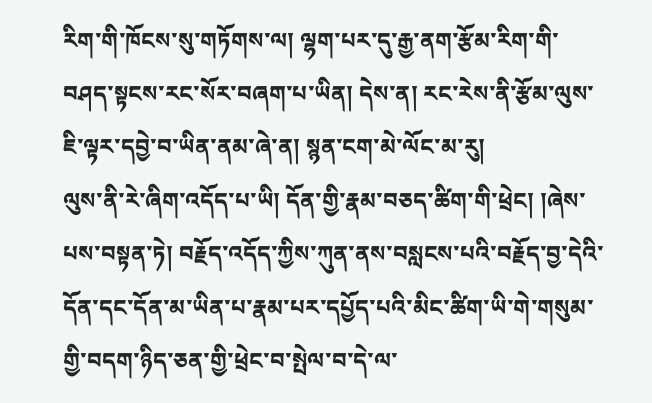རིག་གི་ཁོངས་སུ་གཏོགས་ལ། ལྷག་པར་དུ་རྒྱ་ནག་རྩོམ་རིག་གི་བཤད་སྟངས་རང་སོར་བཞག་པ་ཡིན། དེས་ན། རང་རེས་ནི་རྩོམ་ལུས་ཇི་ལྟར་དབྱེ་བ་ཡིན་ནམ་ཞེ་ན། སྙན་ངག་མེ་ལོང་མ་རུ།
ལུས་ནི་རེ་ཞིག་འདོད་པ་ཡི། དོན་གྱི་རྣམ་བཅད་ཚིག་གི་ཕྲེང། །ཞེས་པས་བསྟན་ཏེ། བརྗོད་འདོད་ཀྱིས་ཀུན་ནས་བསླངས་པའི་བརྗོད་བྱ་དེའི་དོན་དང་དོན་མ་ཡིན་པ་རྣམ་པར་དཔྱོད་པའི་མིང་ཚིག་ཡི་གེ་གསུམ་གྱི་བདག་ཉིད་ཅན་གྱི་ཕྲེང་བ་སྤེལ་བ་དེ་ལ་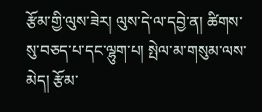རྩོམ་གྱི་ལུས་ཟེར། ལུས་དེ་ལ་དབྱེ་ན། ཚིགས་སུ་བཅད་པ་དང་ལྷུག་པ། སྤེལ་མ་གསུམ་ལས་མེད། རྩོམ་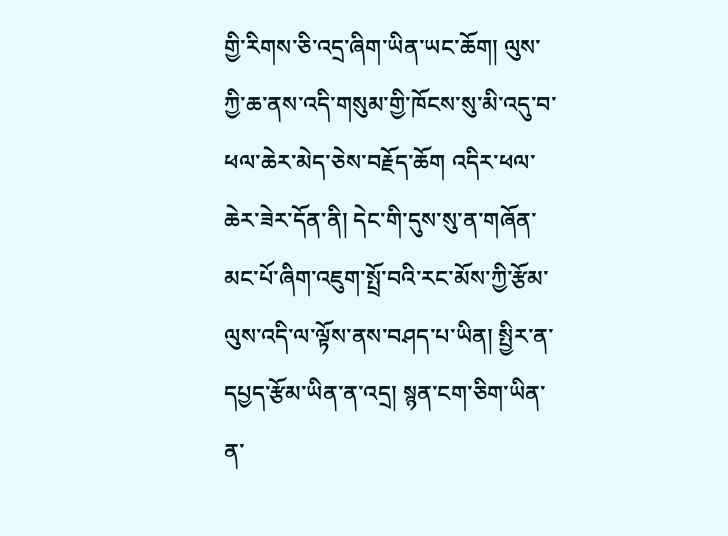གྱི་རིགས་ཅི་འདྲ་ཞིག་ཡིན་ཡང་ཆོག། ལུས་ཀྱི་ཆ་ནས་འདི་གསུམ་གྱི་ཁོངས་སུ་མི་འདུ་བ་ཕལ་ཆེར་མེད་ཅེས་བརྗོད་ཆོག འདིར་ཕལ་ཆེར་ཟེར་དོན་ནི། དེང་གི་དུས་སུ་ན་གཞོན་མང་པོ་ཞིག་འཇུག་སྤྲོ་བའི་རང་མོས་ཀྱི་རྩོམ་ལུས་འདི་ལ་ལྟོས་ནས་བཤད་པ་ཡིན། སྤྱིར་ན་དཔྱད་རྩོམ་ཡིན་ན་འདྲ། སྙན་ངག་ཅིག་ཡིན་ན་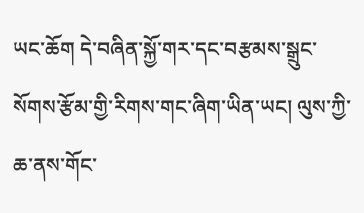ཡང་ཆོག དེ་བཞིན་སྐྱོ་གར་དང་བརྩམས་སྒྲུང་སོགས་རྩོམ་གྱི་རིགས་གང་ཞིག་ཡིན་ཡང། ལུས་ཀྱི་ཆ་ནས་གོང་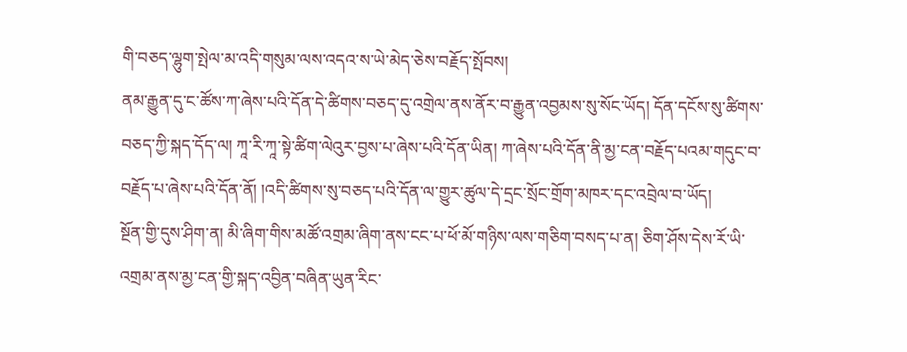གི་བཅད་ལྷུག་སྤེལ་མ་འདི་གསུམ་ལས་འདའ་ས་ཡེ་མེད་ཅེས་བརྗོད་སྤོབས།
ནམ་རྒྱུན་དུ་ང་ཚོས་ཀ་ཞེས་པའི་དོན་དེ་ཚིགས་བཅད་དུ་འགྲེལ་ནས་ནོར་བ་རྒྱུན་འབྱམས་སུ་སོང་ཡོད། དོན་དངོས་སུ་ཚིགས་བཅད་ཀྱི་སྐད་དོད་ལ། ཀཱ་རི་ཀཱ་སྟེ་ཚིག་ལེའུར་བྱས་པ་ཞེས་པའི་དོན་ཡིན། ཀ་ཞེས་པའི་དོན་ནི་མྱ་ངན་བརྗོད་པའམ་གདུང་བ་བརྗོད་པ་ཞེས་པའི་དོན་ནོ། །འདི་ཚིགས་སུ་བཅད་པའི་དོན་ལ་གྱུར་ཚུལ་དེ་དྲང་སྲོང་གྲོག་མཁར་དང་འབྲེལ་བ་ཡོད།
སྔོན་གྱི་དུས་ཤིག་ན། མི་ཞིག་གིས་མཚོ་འགྲམ་ཞིག་ནས་ངང་པ་ཕོ་མོ་གཉིས་ལས་གཅིག་བསད་པ་ན། ཅིག་ཤོས་དེས་རོ་ཡི་འགྲམ་ནས་མྱ་ངན་གྱི་སྐད་འབྱིན་བཞིན་ཡུན་རིང་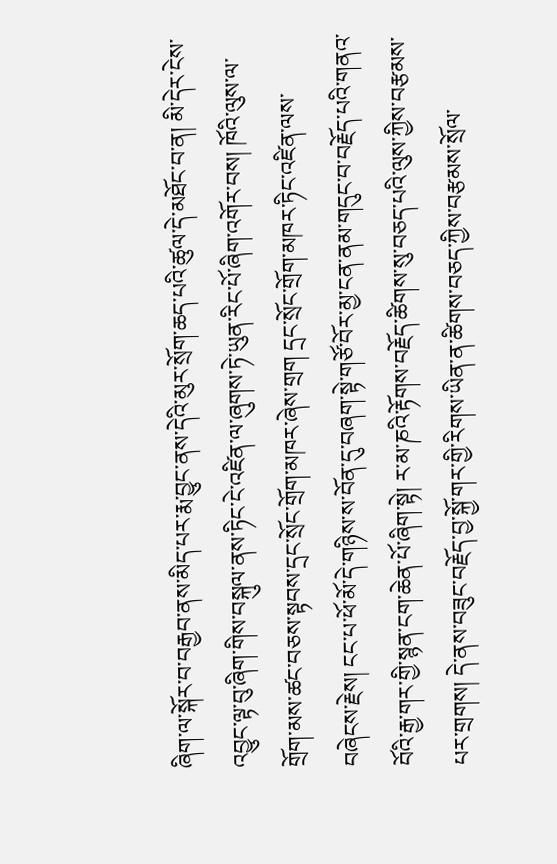ཞིག་ལ་སྐོར་བ་བརྒྱབ་ནས་མིད་པར་རྨ་བྱུང་ནས་དེའི་མུར་སྲོག་ཆད་པའི་ཚུལ་དེ་མཐོང་བ་ན། མི་དེར་ངེས་འབྱུང་ལྟ་བུ་ཞིག་གིས་བསྐུལ་ནས་ཏིང་ངེ་འཛིན་ལ་ཞུགས་ཏེ་ཡུན་རིང་པོ་ཞིག་འགོར་བས། ཁོའི་ལུས་ལ་གྲོག་མས་ཚང་བཅས་སྟབས་དྲང་སྲོང་གྲོག་མཁར་ཞེས་གྲག དྲང་སྲོང་གྲོག་མཁར་ཏིང་འཛིན་ལས་བཞེངས་རྗེས། ངང་པ་ཕོ་མོ་དེ་གཉིས་ས་བོན་དུ་བཞག་སྟེ་གཙོ་བོར་མྱ་ངན་ནམ་གདུང་བ་བརྗོད་པའི་གནའ་བོའི་རྒྱ་གར་གྱི་སྙན་ངག་ཆེན་པོ་ཞིག་སྟེ། ར་མ་ཎའི་རྟོགས་བརྗོད་ཚིགས་སུ་བཅད་པའི་ལུས་ཀྱིས་བརྩམས་པར་གྲགས། དེ་ནས་བཟུང་བརྗོད་བྱ་སྐྱོ་གར་གྱི་རིགས་ཡིན་ན་ཚིགས་བཅད་ཀྱིས་བརྩམས་སྲོལ་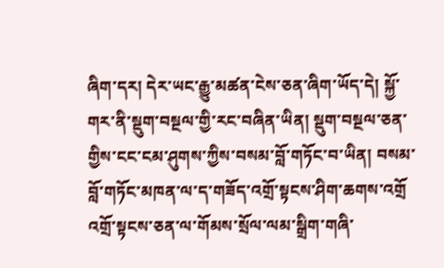ཞིག་དར། དེར་ཡང་རྒྱུ་མཚན་ངེས་ཅན་ཞིག་ཡོད་དེ། སྐྱོ་གར་ནི་སྡུག་བསྔལ་གྱི་རང་བཞིན་ཡིན། སྡུག་བསྔལ་ཅན་གྱིས་ངང་ངམ་ཤུགས་ཀྱིས་བསམ་བློ་གཏོང་བ་ཡིན། བསམ་བློ་གཏོང་མཁན་ལ་ད་གཟོད་འགྲོ་སྟངས་ཤིག་ཆགས་འགྲོ འགྲོ་སྟངས་ཅན་ལ་གོམས་སྲོལ་ལམ་སྒྲིག་གཞི་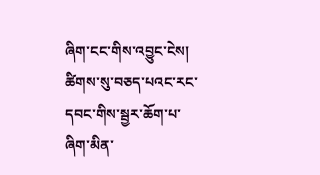ཞིག་ངང་གིས་འབྱུང་ངེས། ཚིགས་སུ་བཅད་པའང་རང་དབང་གིས་སྦྱར་ཆོག་པ་ཞིག་མིན་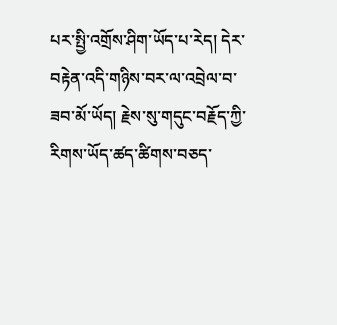པར་སྤྱི་འགྲོས་ཤིག་ཡོད་པ་རེད། དེར་བརྟེན་འདི་གཉིས་བར་ལ་འབྲེལ་བ་ཟབ་མོ་ཡོད། རྗེས་སུ་གདུང་བརྗོད་ཀྱི་རིགས་ཡོད་ཚད་ཚིགས་བཅད་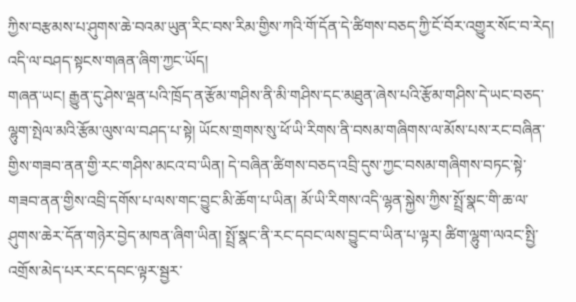ཀྱིས་བརྩམས་པ་ཤུགས་ཆེ་བའམ་ཡུན་རིང་བས་རིམ་གྱིས་ཀའི་གོ་དོན་དེ་ཚིགས་བཅད་ཀྱི་ངོ་བོར་འགྱུར་སོང་བ་རེད། འདི་ལ་བཤད་སྟངས་གཞན་ཞིག་ཀྱང་ཡོད།
གཞན་ཡང། རྒྱུན་དུ་ཤེས་ལྡན་པའི་ཁྲོད་ན་རྩོམ་གཤིས་ནི་མི་གཤིས་དང་མཐུན་ཞེས་པའི་རྩོམ་གཤིས་དེ་ཡང་བཅད་ལྷུག་སྤེལ་མའི་རྩོམ་ལུས་ལ་བཤད་པ་སྟེ། ཡོངས་གྲགས་སུ་ཕོ་ཡི་རིགས་ནི་བསམ་གཞིགས་ལ་མོས་པས་རང་བཞིན་གྱིས་གཟབ་ནན་གྱི་རང་གཤིས་མངའ་བ་ཡིན། དེ་བཞིན་ཚིགས་བཅད་འབྲི་དུས་ཀྱང་བསམ་གཞིགས་བཏང་སྟེ་གཟབ་ནན་གྱིས་འབྲི་དགོས་པ་ལས་གང་བྱུང་མི་ཆོག་པ་ཡིན། མོ་ཡི་རིགས་འདི་ལྷན་སྐྱེས་ཀྱིས་སྤྲོ་སྣང་གི་ཆ་ལ་ཤུགས་ཆེར་དོན་གཉེར་བྱེད་མཁན་ཞིག་ཡིན། སྤྲོ་སྣང་ནི་རང་དབང་ལས་བྱུང་བ་ཡིན་པ་ལྟར། ཚིག་ལྷུག་ལའང་སྤྱི་འགྲོས་མེད་པར་རང་དབང་ལྟར་སྦྱར་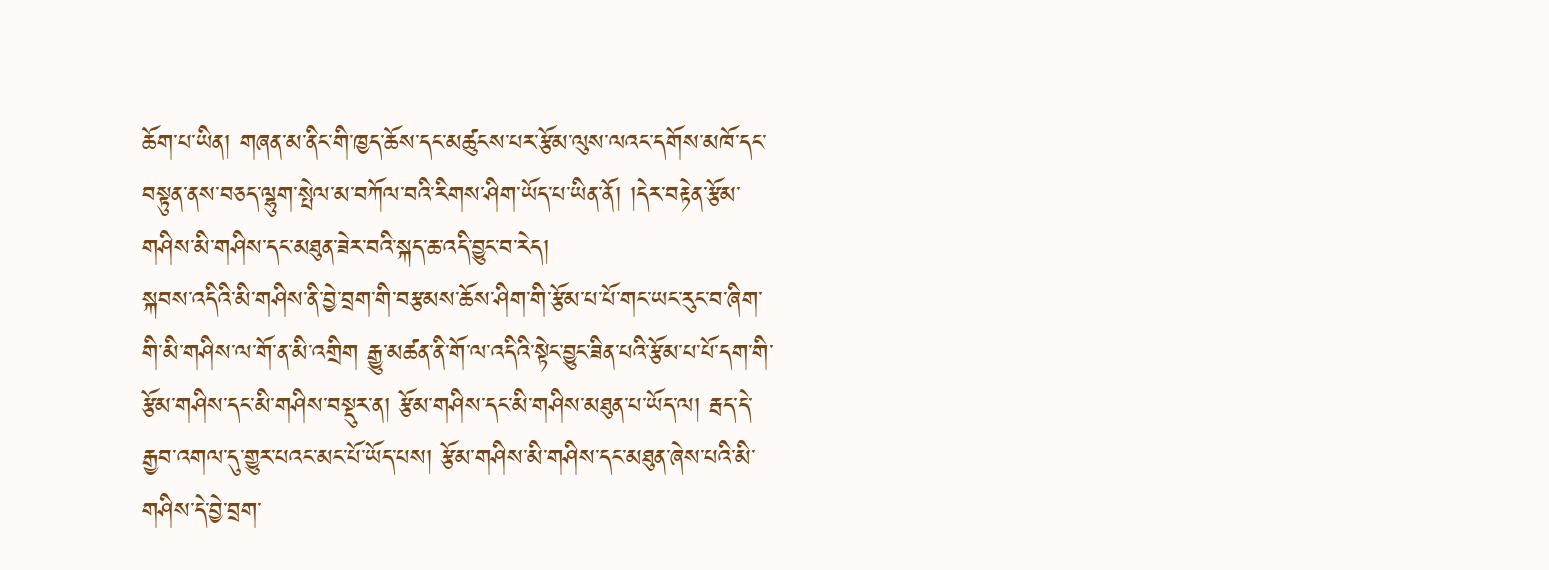ཆོག་པ་ཡིན། གཞན་མ་ནིང་གི་ཁྱད་ཆོས་དང་མཚུངས་པར་རྩོམ་ལུས་ལའང་དགོས་མཁོ་དང་བསྟུན་ནས་བཅད་ལྷུག་སྤེལ་མ་བཀོལ་བའི་རིགས་ཤིག་ཡོད་པ་ཡིན་ནོ། །དེར་བརྟེན་རྩོམ་གཤིས་མི་གཤིས་དང་མཐུན་ཟེར་བའི་སྐད་ཆ་འདི་བྱུང་བ་རེད།
སྐབས་འདིའི་མི་གཤིས་ནི་བྱེ་བྲག་གི་བརྩམས་ཆོས་ཤིག་གི་རྩོམ་པ་པོ་གང་ཡང་རུང་བ་ཞིག་གི་མི་གཤིས་ལ་གོ་ན་མི་འགྲིག རྒྱུ་མཚན་ནི་གོ་ལ་འདིའི་སྟེང་བྱུང་ཟིན་པའི་རྩོམ་པ་པོ་དག་གི་རྩོམ་གཤིས་དང་མི་གཤིས་བསྡུར་ན། རྩོམ་གཤིས་དང་མི་གཤིས་མཐུན་པ་ཡོད་ལ། རྦད་དེ་རྒྱབ་འགལ་དུ་གྱུར་པའང་མང་པོ་ཡོད་པས། རྩོམ་གཤིས་མི་གཤིས་དང་མཐུན་ཞེས་པའི་མི་གཤིས་དེ་བྱེ་བྲག་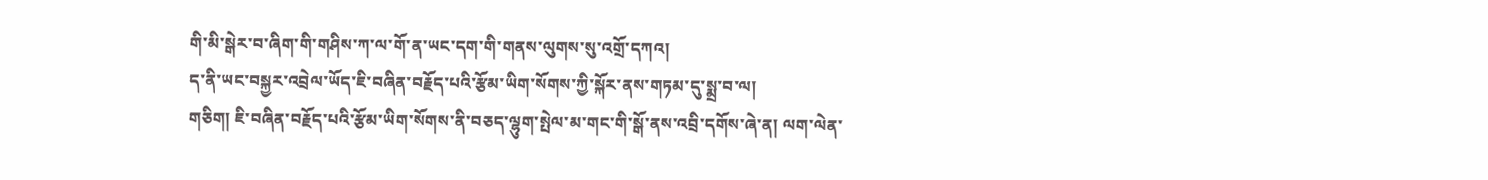གི་མི་སྒེར་བ་ཞིག་གི་གཤིས་ཀ་ལ་གོ་ན་ཡང་དག་གི་གནས་ལུགས་སུ་འགྲོ་དཀའ།
ད་ནི་ཡང་བསྐྱར་འབྲེལ་ཡོད་ཇི་བཞིན་བརྗོད་པའི་རྩོམ་ཡིག་སོགས་ཀྱི་སྐོར་ནས་གཏམ་དུ་སྨྲ་བ་ལ།
གཅིག། ཇི་བཞིན་བརྗོད་པའི་རྩོམ་ཡིག་སོགས་ནི་བཅད་ལྷུག་སྤེལ་མ་གང་གི་སྒོ་ནས་འབྲི་དགོས་ཞེ་ན། ལག་ལེན་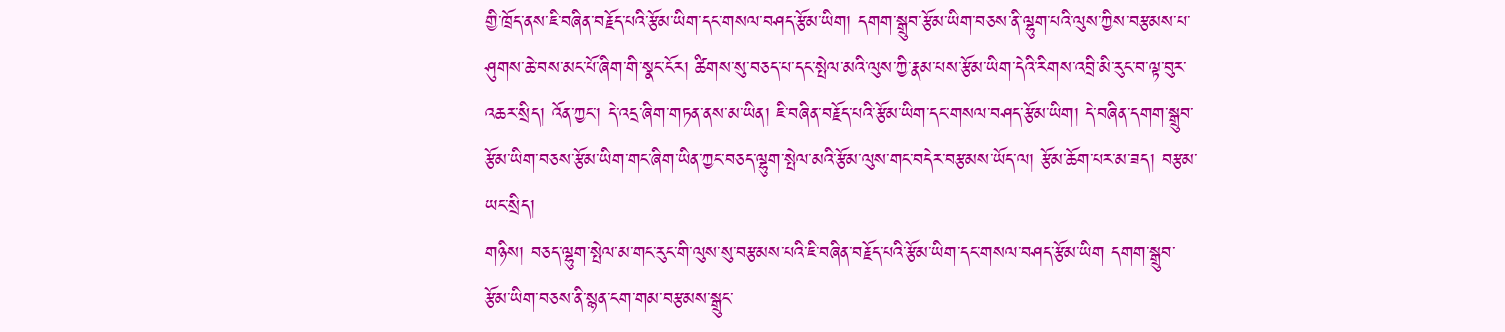གྱི་ཁྲོད་ནས་ཇི་བཞིན་བརྗོད་པའི་རྩོམ་ཡིག་དང་གསལ་བཤད་རྩོམ་ཡིག། དགག་སྒྲུབ་རྩོམ་ཡིག་བཅས་ནི་ལྷུག་པའི་ལུས་ཀྱིས་བརྩམས་པ་ཤུགས་ཆེ་བས་མང་པོ་ཞིག་གི་སྣང་ངོར། ཚིགས་སུ་བཅད་པ་དང་སྤེལ་མའི་ལུས་ཀྱི་རྣམ་པས་རྩོམ་ཡིག་དེའི་རིགས་འབྲི་མི་རུང་བ་ལྟ་བུར་འཆར་སྲིད། འོན་ཀྱང་། དེ་འདྲ་ཞིག་གཏན་ནས་མ་ཡིན། ཇི་བཞིན་བརྗོད་པའི་རྩོམ་ཡིག་དང་གསལ་བཤད་རྩོམ་ཡིག། དེ་བཞིན་དགག་སྒྲུབ་རྩོམ་ཡིག་བཅས་རྩོམ་ཡིག་གང་ཞིག་ཡིན་ཀྱང་བཅད་ལྷུག་སྤེལ་མའི་རྩོམ་ལུས་གང་བདེར་བརྩམས་ཡོད་ལ། རྩོམ་ཆོག་པར་མ་ཟད། བརྩམ་ཡང་སྲིད།
གཉིས། བཅད་ལྷུག་སྤེལ་མ་གང་རུང་གི་ལུས་སུ་བརྩམས་པའི་ཇི་བཞིན་བརྗོད་པའི་རྩོམ་ཡིག་དང་གསལ་བཤད་རྩོམ་ཡིག དགག་སྒྲུབ་རྩོམ་ཡིག་བཅས་ནི་སྙན་ངག་གམ་བརྩམས་སྒྲུང་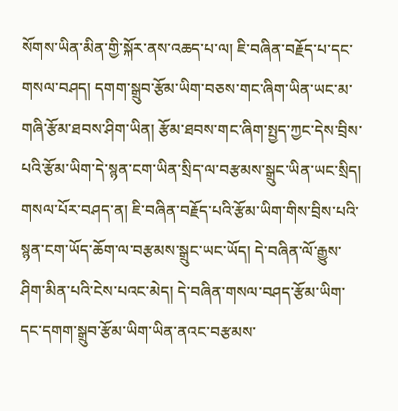སོགས་ཡིན་མིན་གྱི་སྐོར་ནས་འཆད་པ་ལ། ཇི་བཞིན་བརྗོད་པ་དང་གསལ་བཤད། དགག་སྒྲུབ་རྩོམ་ཡིག་བཅས་གང་ཞིག་ཡིན་ཡང་མ་གཞི་རྩོམ་ཐབས་ཤིག་ཡིན། རྩོམ་ཐབས་གང་ཞིག་སྤྱད་ཀྱང་དེས་བྲིས་པའི་རྩོམ་ཡིག་དེ་སྙན་ངག་ཡིན་སྲིད་ལ་བརྩམས་སྒྲུང་ཡིན་ཡང་སྲིད། གསལ་པོར་བཤད་ན། ཇི་བཞིན་བརྗོད་པའི་རྩོམ་ཡིག་གིས་བྲིས་པའི་སྙན་ངག་ཡོད་ཆོག་ལ་བརྩམས་སྒྲུང་ཡང་ཡོད། དེ་བཞིན་ལོ་རྒྱུས་ཤིག་མིན་པའི་ངེས་པའང་མེད། དེ་བཞིན་གསལ་བཤད་རྩོམ་ཡིག་དང་དགག་སྒྲུབ་རྩོམ་ཡིག་ཡིན་ནའང་བརྩམས་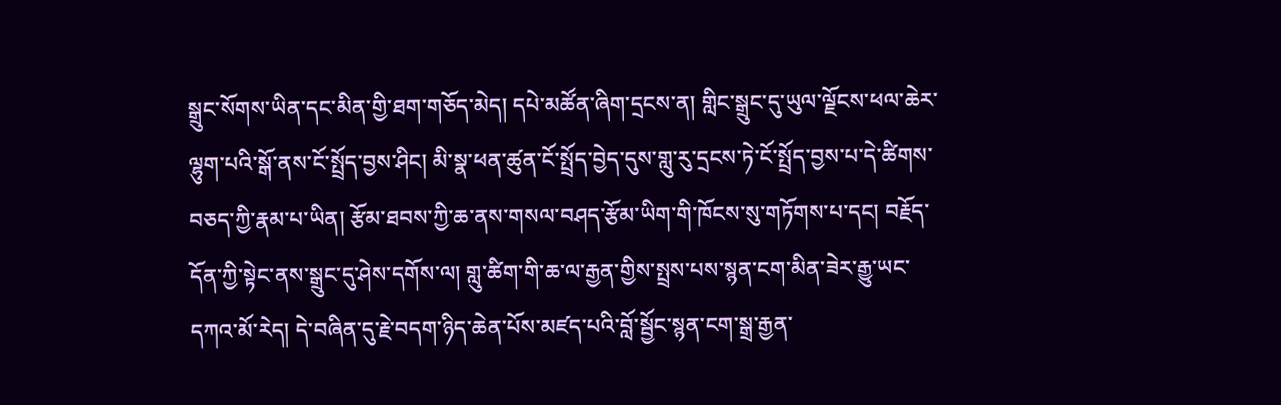སྒྲུང་སོགས་ཡིན་དང་མིན་གྱི་ཐག་གཅོད་མེད། དཔེ་མཚོན་ཞིག་དྲངས་ན། གླིང་སྒྲུང་དུ་ཡུལ་ལྗོངས་ཕལ་ཆེར་ལྷུག་པའི་སྒོ་ནས་ངོ་སྤྲོད་བྱས་ཤིང། མི་སྣ་ཕན་ཚུན་ངོ་སྤྲོད་བྱེད་དུས་གླུ་རུ་དྲངས་ཏེ་ངོ་སྤྲོད་བྱས་པ་དེ་ཚིགས་བཅད་ཀྱི་རྣམ་པ་ཡིན། རྩོམ་ཐབས་ཀྱི་ཆ་ནས་གསལ་བཤད་རྩོམ་ཡིག་གི་ཁོངས་སུ་གཏོགས་པ་དང། བརྗོད་དོན་ཀྱི་སྟེང་ནས་སྒྲུང་དུ་ཤེས་དགོས་ལ། གླུ་ཚིག་གི་ཆ་ལ་རྒྱན་གྱིས་སྤྲས་པས་སྙན་ངག་མིན་ཟེར་རྒྱུ་ཡང་དཀའ་མོ་རེད། དེ་བཞིན་དུ་རྗེ་བདག་ཉིད་ཆེན་པོས་མཛད་པའི་བློ་སྦྱོང་སྙན་ངག་སྒྲ་རྒྱན་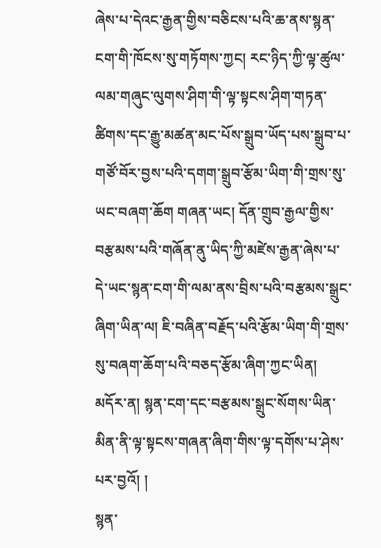ཞེས་པ་དེའང་རྒྱན་གྱིས་བཅིངས་པའི་ཆ་ནས་སྙན་ངག་གི་ཁོངས་སུ་གཏོགས་ཀྱང། རང་ཉིད་ཀྱི་ལྟ་ཚུལ་ལམ་གཞུང་ལུགས་ཤིག་གི་ལྟ་སྟངས་ཤིག་གཏན་ཚིགས་དང་རྒྱུ་མཚན་མང་པོས་སྒྲུབ་ཡོད་པས་སྒྲུབ་པ་གཙོ་བོར་བྱས་པའི་དགག་སྒྲུབ་རྩོམ་ཡིག་གི་གྲས་སུ་ཡང་བཞག་ཆོག གཞན་ཡང། དོན་གྲུབ་རྒྱལ་གྱིས་བརྩམས་པའི་གཞོན་ནུ་ཡིད་ཀྱི་མཛེས་རྒྱན་ཞེས་པ་དེ་ཡང་སྙན་ངག་གི་ལམ་ནས་བྲིས་པའི་བརྩམས་སྒྲུང་ཞིག་ཡིན་ལ། ཇི་བཞིན་བརྗོད་པའི་རྩོམ་ཡིག་གི་གྲས་སུ་བཞག་ཆོག་པའི་བཅད་རྩོམ་ཞིག་ཀྱང་ཡིན། མདོར་ན། སྙན་ངག་དང་བརྩམས་སྒྲུང་སོགས་ཡིན་མིན་ནི་ལྟ་སྟངས་གཞན་ཞིག་གིས་ལྟ་དགོས་པ་ཤེས་པར་བྱའོ། །
སྙན་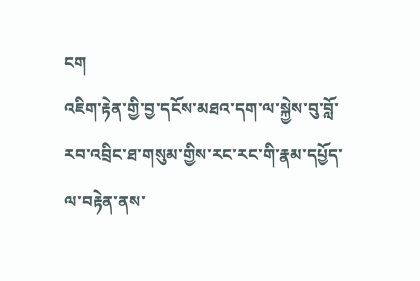ངག
འཇིག་རྟེན་གྱི་བྱ་དངོས་མཐའ་དག་ལ་སྐྱེས་བུ་བློ་རབ་འབྲིང་ཐ་གསུམ་གྱིས་རང་རང་གི་རྣམ་དཔྱོད་ལ་བརྟེན་ནས་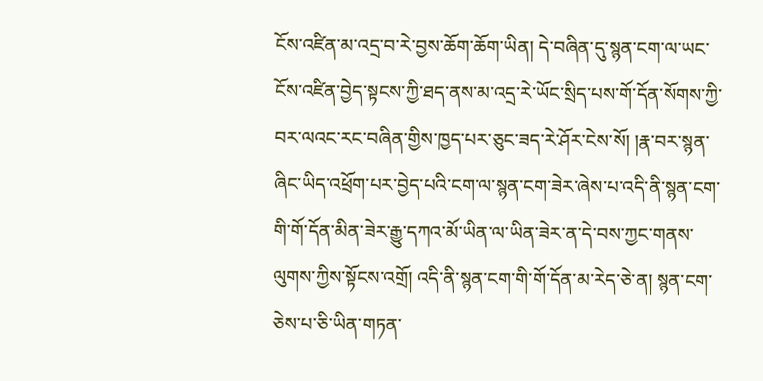ངོས་འཛིན་མ་འདྲ་བ་རེ་བྱས་ཆོག་ཆོག་ཡིན། དེ་བཞིན་དུ་སྙན་ངག་ལ་ཡང་ངོས་འཛིན་བྱེད་སྟངས་ཀྱི་ཐད་ནས་མ་འདྲ་རེ་ཡོང་སྲིད་པས་གོ་དོན་སོགས་ཀྱི་བར་ལའང་རང་བཞིན་གྱིས་ཁྱད་པར་ཅུང་ཟད་རེ་ཤོར་ངེས་སོ། །རྣ་བར་སྙན་ཞིང་ཡིད་འཕྲོག་པར་བྱེད་པའི་ངག་ལ་སྙན་ངག་ཟེར་ཞེས་པ་འདི་ནི་སྙན་ངག་གི་གོ་དོན་མིན་ཟེར་རྒྱུ་དཀའ་མོ་ཡིན་ལ་ཡིན་ཟེར་ན་དེ་བས་ཀྱང་གནས་ལུགས་ཀྱིས་སྟོངས་འགྲོ། འདི་ནི་སྙན་ངག་གི་གོ་དོན་མ་རེད་ཅེ་ན། སྙན་ངག་ཅེས་པ་ཅི་ཡིན་གཏན་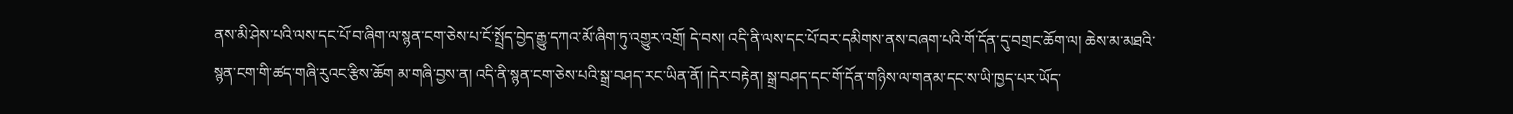ནས་མི་ཤེས་པའི་ལས་དང་པོ་བ་ཞིག་ལ་སྙན་ངག་ཅེས་པ་ངོ་སྤྲོད་བྱེད་རྒྱུ་དཀའ་མོ་ཞིག་ཏུ་འགྱུར་འགྲོ། དེ་བས། འདི་ནི་ལས་དང་པོ་བར་དམིགས་ནས་བཞག་པའི་གོ་དོན་དུ་བགྲང་ཆོག་ལ། ཆེས་མ་མཐའི་སྙན་ངག་གི་ཚད་གཞི་རུའང་རྩིས་ཆོག མ་གཞི་བྱས་ན། འདི་ནི་སྙན་ངག་ཅེས་པའི་སྒྲ་བཤད་རང་ཡིན་ནོ། །དེར་བརྟེན། སྒྲ་བཤད་དང་གོ་དོན་གཉིས་ལ་གནམ་དང་ས་ཡི་ཁྱད་པར་ཡོད་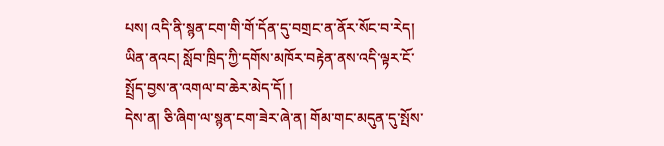པས། འདི་ནི་སྙན་ངག་གི་གོ་དོན་དུ་བགྲང་ན་ནོར་སོང་བ་རེད། ཡིན་ནའང། སློབ་ཁྲིད་ཀྱི་དགོས་མཁོར་བརྟེན་ནས་འདི་ལྟར་ངོ་སྤྲོད་བྱས་ན་འགལ་བ་ཆེར་མེད་དོ། །
དེས་ན། ཅི་ཞིག་ལ་སྙན་ངག་ཟེར་ཞེ་ན། གོམ་གང་མདུན་དུ་སྤོས་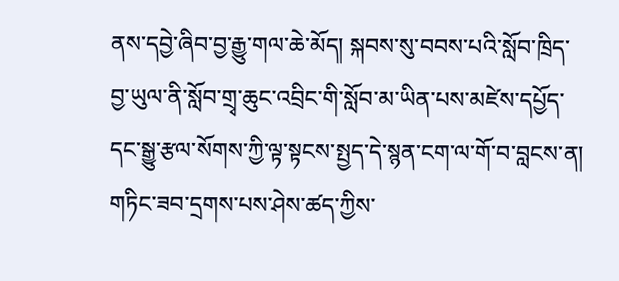ནས་དབྱེ་ཞིབ་བྱ་རྒྱུ་གལ་ཆེ་མོད། སྐབས་སུ་བབས་པའི་སློབ་ཁྲིད་བྱ་ཡུལ་ནི་སློབ་གྲྭ་ཆུང་འབྲིང་གི་སློབ་མ་ཡིན་པས་མཛེས་དཔྱོད་དང་སྒྱུ་རྩལ་སོགས་ཀྱི་ལྟ་སྟངས་སྤྱད་དེ་སྙན་ངག་ལ་གོ་བ་བླངས་ན། གཏིང་ཟབ་དྲགས་པས་ཤེས་ཚད་ཀྱིས་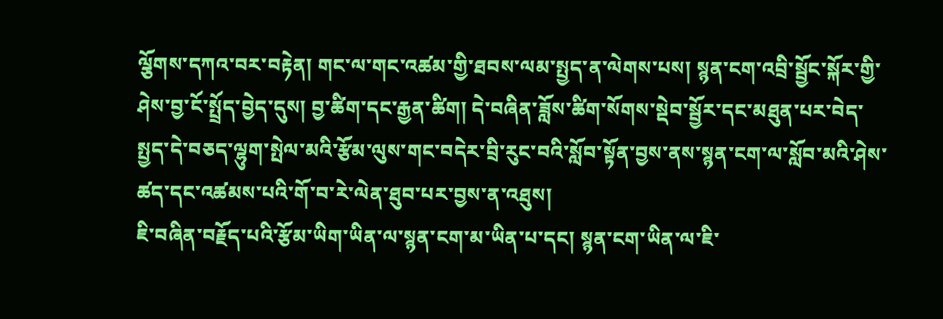ལྕོགས་དཀའ་བར་བརྟེན། གང་ལ་གང་འཚམ་གྱི་ཐབས་ལམ་སྤྱད་ན་ལེགས་པས། སྙན་ངག་འབྲི་སྦྱོང་སྐོར་གྱི་ཤེས་བྱ་ངོ་སྤྲོད་བྱེད་དུས། བྱ་ཚིག་དང་རྒྱན་ཚིག། དེ་བཞིན་ཟློས་ཚིག་སོགས་སྡེབ་སྦྱོར་དང་མཐུན་པར་བེད་སྤྱད་དེ་བཅད་ལྷུག་སྤེལ་མའི་རྩོམ་ལུས་གང་བདེར་བྲི་རུང་བའི་སློབ་སྟོན་བྱས་ནས་སྙན་ངག་ལ་སློབ་མའི་ཤེས་ཚད་དང་འཚམས་པའི་གོ་བ་རེ་ལེན་ཐུབ་པར་བྱས་ན་འཐུས།
ཇི་བཞིན་བརྗོད་པའི་རྩོམ་ཡིག་ཡིན་ལ་སྙན་ངག་མ་ཡིན་པ་དང། སྙན་ངག་ཡིན་ལ་ཇི་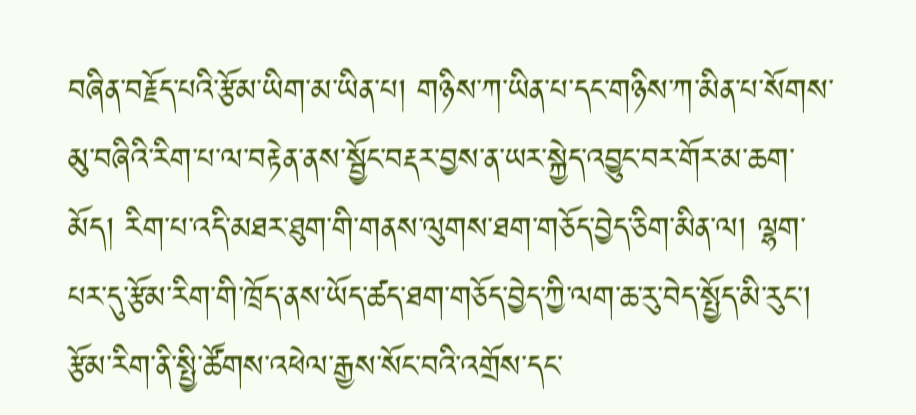བཞིན་བརྗོད་པའི་རྩོམ་ཡིག་མ་ཡིན་པ། གཉིས་ཀ་ཡིན་པ་དང་གཉིས་ཀ་མིན་པ་སོགས་མུ་བཞིའི་རིག་པ་ལ་བརྟེན་ནས་སྦྱོང་བརྡར་བྱས་ན་ཡར་སྐྱེད་འབྱུང་བར་གོར་མ་ཆག་མོད། རིག་པ་འདི་མཐར་ཐུག་གི་གནས་ལུགས་ཐག་གཅོད་བྱེད་ཅིག་མིན་ལ། ལྷག་པར་དུ་རྩོམ་རིག་གི་ཁྲོད་ནས་ཡོད་ཚད་ཐག་གཅོད་བྱེད་ཀྱི་ལག་ཆ་རུ་བེད་སྤྱོད་མི་རུང། རྩོམ་རིག་ནི་སྤྱི་ཚོགས་འཕེལ་རྒྱས་སོང་བའི་འགྲོས་དང་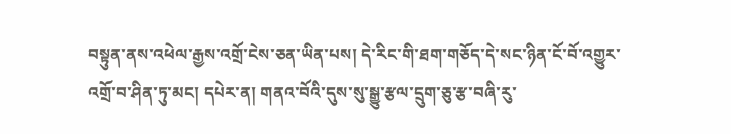བསྟུན་ནས་འཕེལ་རྒྱས་འགྲོ་ངེས་ཅན་ཡིན་པས། དེ་རིང་གི་ཐག་གཅོད་དེ་སང་ཉིན་ངོ་བོ་འགྱུར་འགྲོ་བ་ཤིན་ཏུ་མང། དཔེར་ན། གནའ་བོའི་དུས་སུ་སྒྱུ་རྩལ་དྲུག་ཅུ་རྩ་བཞི་རུ་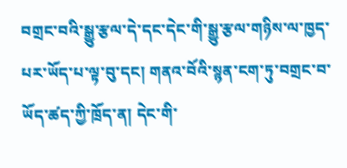བགྲང་བའི་སྒྱུ་རྩལ་དེ་དང་དེང་གི་སྒྱུ་རྩལ་གཉིས་ལ་ཁྱད་པར་ཡོད་པ་ལྟ་བུ་དང། གནའ་བོའི་སྙན་ངག་ཏུ་བགྲང་བ་ཡོད་ཚད་ཀྱི་ཁྲོད་ན། དེང་གི་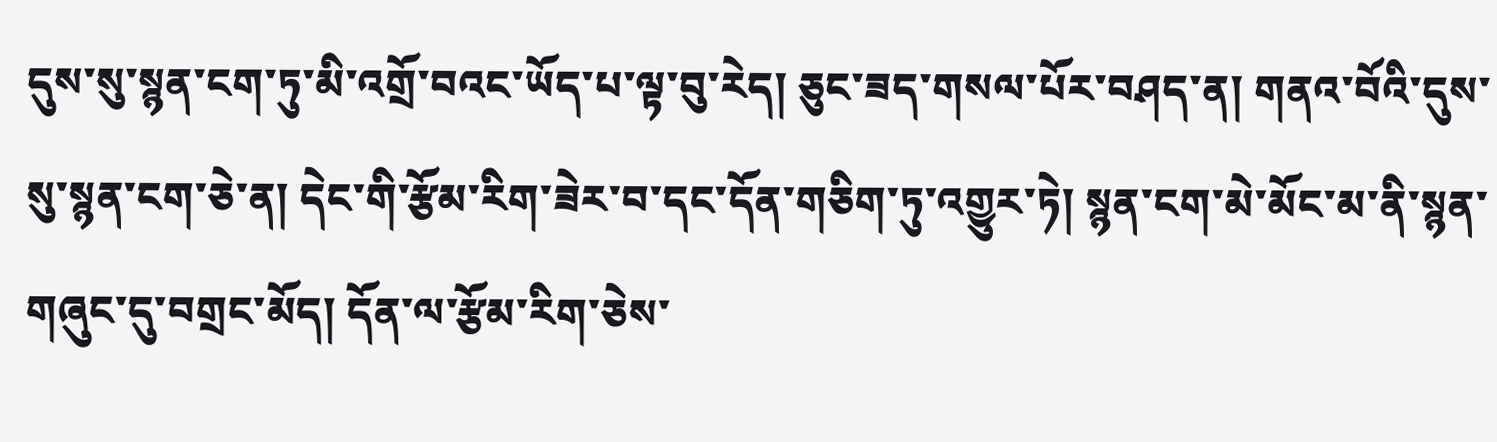དུས་སུ་སྙན་ངག་ཏུ་མི་འགྲོ་བའང་ཡོད་པ་ལྟ་བུ་རེད། ཅུང་ཟད་གསལ་པོར་བཤད་ན། གནའ་བོའི་དུས་སུ་སྙན་ངག་ཅེ་ན། དེང་གི་རྩོམ་རིག་ཟེར་བ་དང་དོན་གཅིག་ཏུ་འགྱུར་ཏེ། སྙན་ངག་མེ་མོང་མ་ནི་སྙན་གཞུང་དུ་བགྲང་མོད། དོན་ལ་རྩོམ་རིག་ཅེས་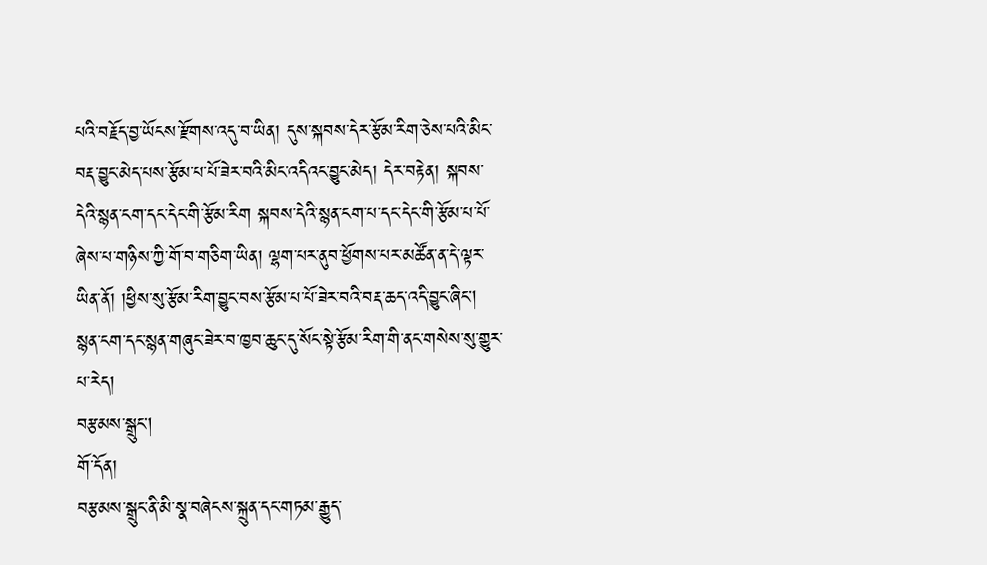པའི་བརྗོད་བྱ་ཡོངས་རྫོགས་འདུ་བ་ཡིན། དུས་སྐབས་དེར་རྩོམ་རིག་ཅེས་པའི་མིང་བརྡ་བྱུང་མེད་པས་རྩོམ་པ་པོ་ཟེར་བའི་མིང་འདིའང་བྱུང་མེད། དེར་བརྟེན། སྐབས་དེའི་སྙན་ངག་དང་དེང་གི་རྩོམ་རིག སྐབས་དེའི་སྙན་ངག་པ་དང་དེང་གི་རྩོམ་པ་པོ་ཞེས་པ་གཉིས་ཀྱི་གོ་བ་གཅིག་ཡིན། ལྷག་པར་ནུབ་ཕྱོགས་པར་མཚོན་ན་དེ་ལྟར་ཡིན་ནོ། །ཕྱིས་སུ་རྩོམ་རིག་བྱུང་བས་རྩོམ་པ་པོ་ཟེར་བའི་བརྡ་ཆད་འདི་བྱུང་ཞིང། སྙན་ངག་དང་སྙན་གཞུང་ཟེར་བ་ཁྱབ་ཆུང་དུ་སོང་སྟེ་རྩོམ་རིག་གི་ནང་གསེས་སུ་གྱུར་པ་རེད།
བརྩམས་སྒྲུང།
གོ་དོན།
བརྩམས་སྒྲུང་ནི་མི་སྣ་བཞེངས་སྐྲུན་དང་གཏམ་རྒྱུད་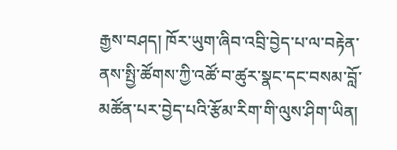རྒྱས་བཤད། ཁོར་ཡུག་ཞིབ་འབྲི་བྱེད་པ་ལ་བརྟེན་ནས་སྤྱི་ཚོགས་ཀྱི་འཚོ་བ་ཚུར་སྣང་དང་བསམ་བློ་མཚོན་པར་བྱེད་པའི་རྩོམ་རིག་གི་ལུས་ཤིག་ཡིན།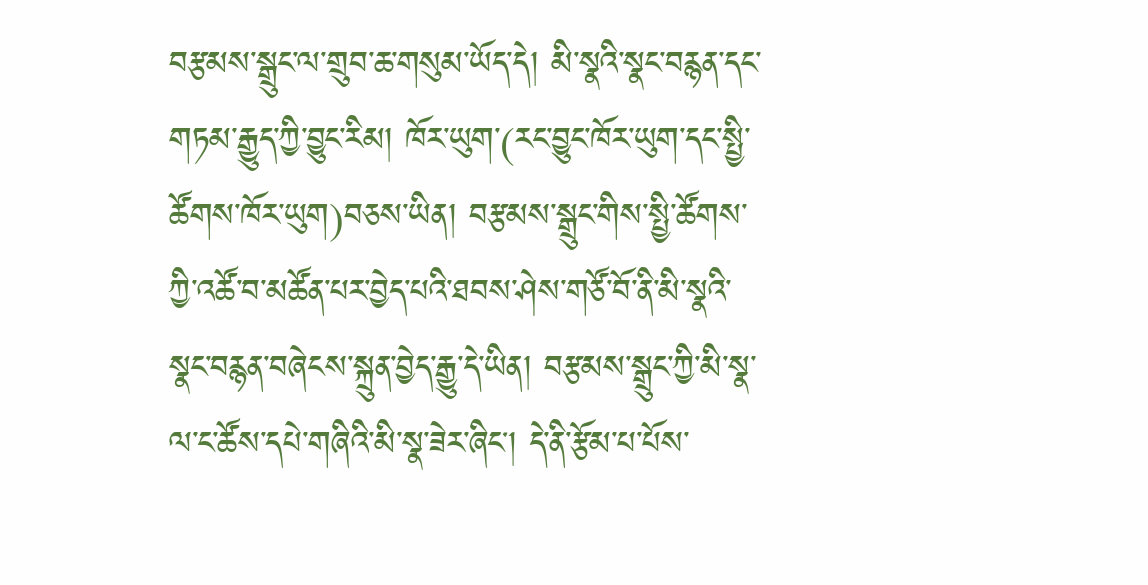བརྩམས་སྒྲུང་ལ་གྲུབ་ཆ་གསུམ་ཡོད་དེ། མི་སྣའི་སྣང་བརྙན་དང་གཏམ་རྒྱུད་ཀྱི་བྱུང་རིམ། ཁོར་ཡུག་(རང་བྱུང་ཁོར་ཡུག་དང་སྤྱི་ཚོགས་ཁོར་ཡུག)བཅས་ཡིན། བརྩམས་སྒྲུང་གིས་སྤྱི་ཚོགས་ཀྱི་འཚོ་བ་མཚོན་པར་བྱེད་པའི་ཐབས་ཤེས་གཙོ་བོ་ནི་མི་སྣའི་སྣང་བརྙན་བཞེངས་སྐྲུན་བྱེད་རྒྱུ་དེ་ཡིན། བརྩམས་སྒྲུང་ཀྱི་མི་སྣ་ལ་ང་ཚོས་དཔེ་གཞིའི་མི་སྣ་ཟེར་ཞིང། དེ་ནི་རྩོམ་པ་པོས་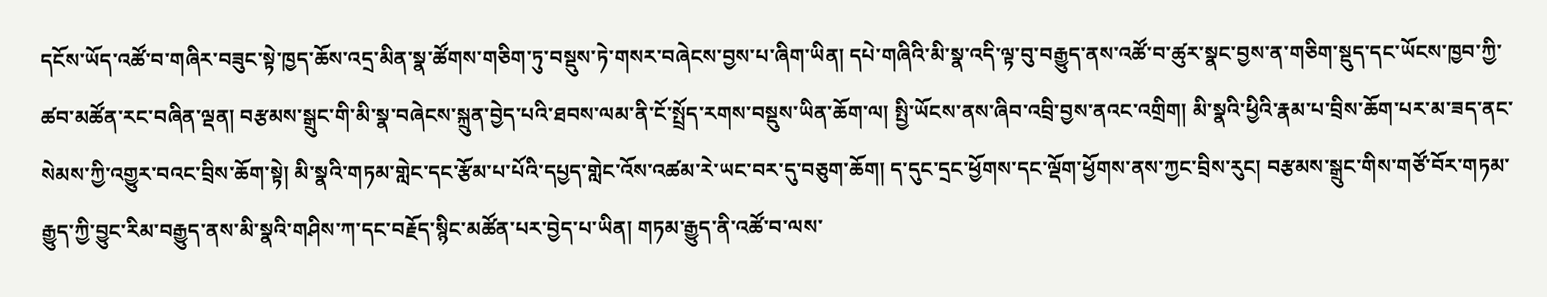དངོས་ཡོད་འཚོ་བ་གཞིར་བཟུང་སྟེ་ཁྱད་ཆོས་འདྲ་མིན་སྣ་ཚོགས་གཅིག་ཏུ་བསྡུས་ཏེ་གསར་བཞེངས་བྱས་པ་ཞིག་ཡིན། དཔེ་གཞིའི་མི་སྣ་འདི་ལྟ་བུ་བརྒྱུད་ནས་འཚོ་བ་ཚུར་སྣང་བྱས་ན་གཅིག་སྡུད་དང་ཡོངས་ཁྱབ་ཀྱི་ཚབ་མཚོན་རང་བཞིན་ལྡན། བརྩམས་སྒྲུང་གི་མི་སྣ་བཞེངས་སྐྲུན་བྱེད་པའི་ཐབས་ལམ་ནི་ངོ་སྤྲོད་རགས་བསྡུས་ཡིན་ཆོག་ལ། སྤྱི་ཡོངས་ནས་ཞིབ་འབྲི་བྱས་ནའང་འགྲིག། མི་སྣའི་ཕྱིའི་རྣམ་པ་བྲིས་ཆོག་པར་མ་ཟད་ནང་སེམས་ཀྱི་འགྱུར་བའང་བྲིས་ཆོག་སྟེ། མི་སྣའི་གཏམ་གླེང་དང་རྩོམ་པ་པོའི་དཔྱད་གླེང་འོས་འཚམ་རེ་ཡང་བར་དུ་བཅུག་ཆོག། ད་དུང་དྲང་ཕྱོགས་དང་ལྡོག་ཕྱོགས་ནས་ཀྱང་བྲིས་རུང། བརྩམས་སྒྲུང་གིས་གཙོ་བོར་གཏམ་རྒྱུད་ཀྱི་བྱུང་རིམ་བརྒྱུད་ནས་མི་སྣའི་གཤིས་ཀ་དང་བརྗོད་སྙིང་མཚོན་པར་བྱེད་པ་ཡིན། གཏམ་རྒྱུད་ནི་འཚོ་བ་ལས་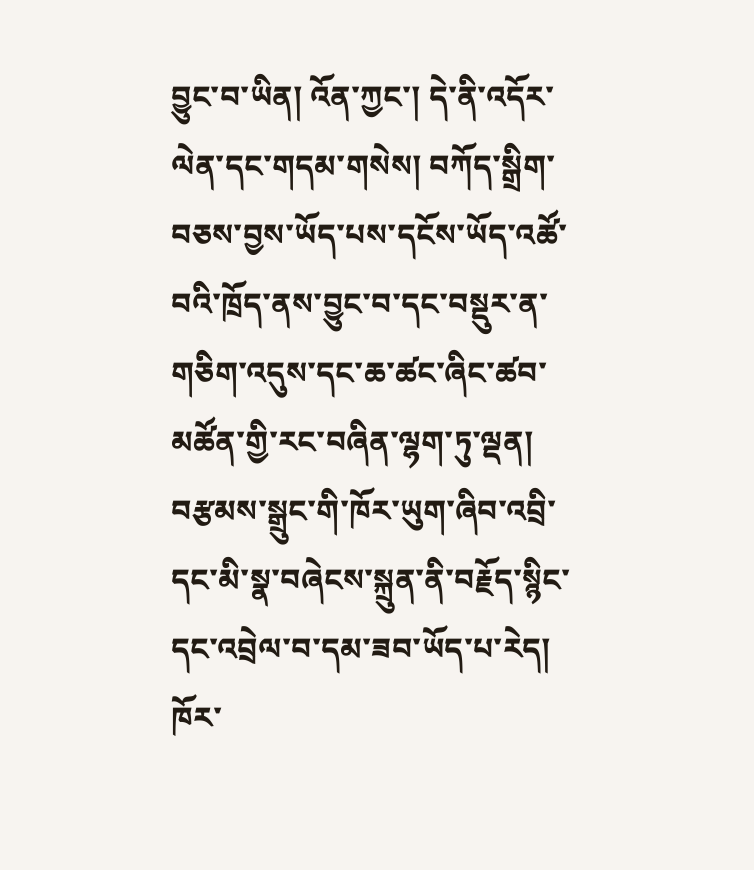བྱུང་བ་ཡིན། འོན་ཀྱང་། དེ་ནི་འདོར་ལེན་དང་གདམ་གསེས། བཀོད་སྒྲིག་བཅས་བྱས་ཡོད་པས་དངོས་ཡོད་འཚོ་བའི་ཁྲོད་ནས་བྱུང་བ་དང་བསྡུར་ན་གཅིག་འདུས་དང་ཆ་ཚང་ཞིང་ཚབ་མཚོན་གྱི་རང་བཞིན་ལྷག་ཏུ་ལྡན། བརྩམས་སྒྲུང་གི་ཁོར་ཡུག་ཞིབ་འབྲི་དང་མི་སྣ་བཞེངས་སྐྲུན་ནི་བརྗོད་སྙིང་དང་འབྲེལ་བ་དམ་ཟབ་ཡོད་པ་རེད། ཁོར་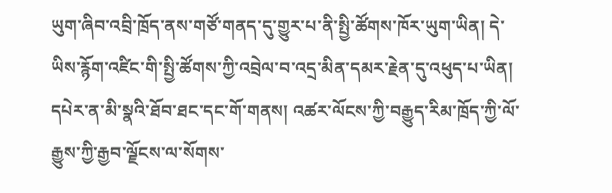ཡུག་ཞིབ་འབྲི་ཁྲོད་ནས་གཙོ་གནད་དུ་གྱུར་པ་ནི་སྤྱི་ཚོགས་ཁོར་ཡུག་ཡིན། དེ་ཡིས་རྙོག་འཛིང་གི་སྤྱི་ཚོགས་ཀྱི་འབྲེལ་བ་འདྲ་མིན་དམར་རྗེན་དུ་འཕུད་པ་ཡིན། དཔེར་ན་མི་སྣའི་ཐོབ་ཐང་དང་གོ་གནས། འཚར་ལོངས་ཀྱི་བརྒྱུད་རིམ་ཁྲོད་ཀྱི་ལོ་རྒྱུས་ཀྱི་རྒྱབ་ལྗོངས་ལ་སོགས་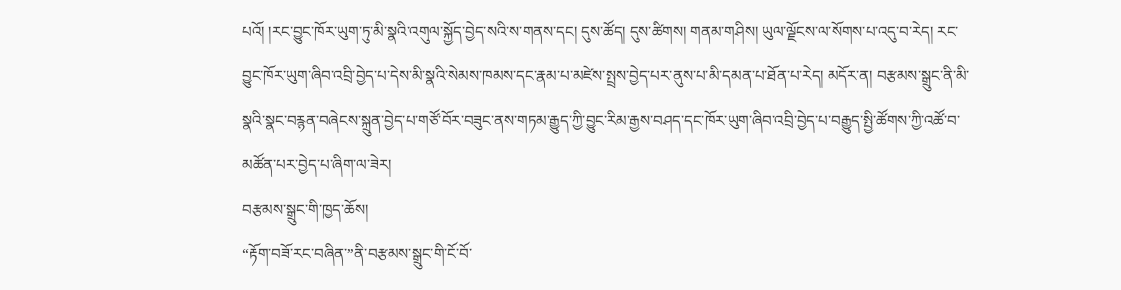པའོ། །རང་བྱུང་ཁོར་ཡུག་ཏུ་མི་སྣའི་འགུལ་སྐྱོད་བྱེད་སའི་ས་གནས་དང། དུས་ཚོད། དུས་ཚིགས། གནམ་གཤིས། ཡུལ་ལྗོངས་ལ་སོགས་པ་འདུ་བ་རེད། རང་བྱུང་ཁོར་ཡུག་ཞིབ་འབྲི་བྱེད་པ་དེས་མི་སྣའི་སེམས་ཁམས་དང་རྣམ་པ་མཛེས་སྤྲས་བྱེད་པར་ནུས་པ་མི་དམན་པ་ཐོན་པ་རེད། མདོར་ན། བརྩམས་སྒྲུང་ནི་མི་སྣའི་སྣང་བརྙན་བཞེངས་སྐྲུན་བྱེད་པ་གཙོ་བོར་བཟུང་ནས་གཏམ་རྒྱུད་ཀྱི་བྱུང་རིམ་རྒྱས་བཤད་དང་ཁོར་ཡུག་ཞིབ་འབྲི་བྱེད་པ་བརྒྱུད་སྤྱི་ཚོགས་ཀྱི་འཚོ་བ་མཚོན་པར་བྱེད་པ་ཞིག་ལ་ཟེར།
བརྩམས་སྒྲུང་གི་ཁྱད་ཆོས།
“རྟོག་བཟོ་རང་བཞིན་”ནི་བརྩམས་སྒྲུང་གི་ངོ་བོ་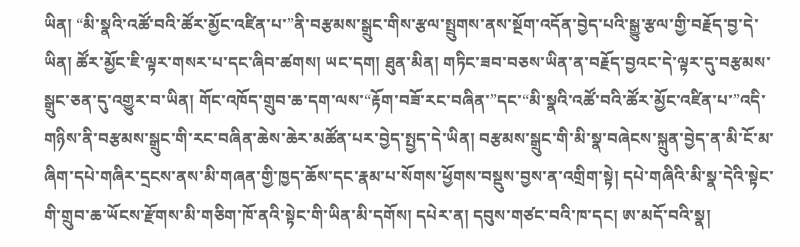ཡིན། “མི་སྣའི་འཚོ་བའི་ཚོར་མྱོང་འཛིན་པ་”ནི་བརྩམས་སྒྲུང་གིས་རྩལ་སྤྲུགས་ནས་སྔོག་འདོན་བྱེད་པའི་སྒྱུ་རྩལ་གྱི་བརྗོད་བྱ་དེ་ཡིན། ཚོར་མྱོང་ཇི་ལྟར་གསར་པ་དང་ཞིབ་ཚགས། ཡང་དག། ཐུན་མིན། གཏིང་ཟབ་བཅས་ཡིན་ན་བརྗོད་བྱའང་དེ་ལྟར་དུ་བརྩམས་སྒྲུང་ཅན་དུ་འགྱུར་བ་ཡིན། གོང་འཁོད་གྲུབ་ཆ་དག་ལས་“རྟོག་བཟོ་རང་བཞིན་”དང་“མི་སྣའི་འཚོ་བའི་ཚོར་མྱོང་འཛིན་པ་”འདི་གཉིས་ནི་བརྩམས་སྒྲུང་གི་རང་བཞིན་ཆེས་ཆེར་མཚོན་པར་བྱེད་སྤྱད་དེ་ཡིན། བརྩམས་སྒྲུང་གི་མི་སྣ་བཞེངས་སྐྲུན་བྱེད་ན་མི་ངོ་མ་ཞིག་དཔེ་གཞིར་དྲངས་ནས་མི་གཞན་གྱི་ཁྱད་ཆོས་དང་རྣམ་པ་སོགས་ཕྱོགས་བསྡུས་བྱས་ན་འགྲིག་སྟེ། དཔེ་གཞིའི་མི་སྣ་དེའི་སྟེང་གི་གྲུབ་ཆ་ཡོངས་རྫོགས་མི་གཅིག་ཁོ་ནའི་སྟེང་གི་ཡིན་མི་དགོས། དཔེར་ན། དབུས་གཙང་བའི་ཁ་དང། ཨ་མདོ་བའི་སྣ།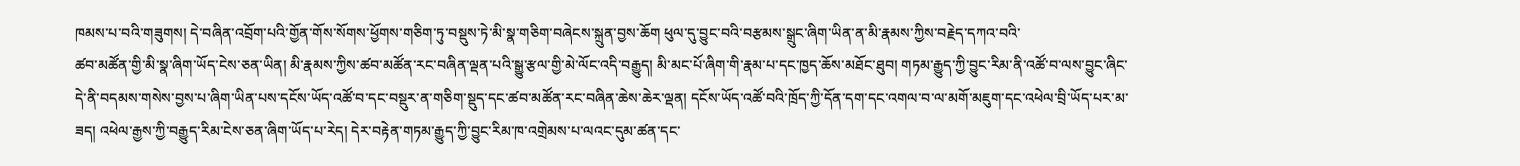ཁམས་པ་བའི་གཟུགས། དེ་བཞིན་འབྲོག་པའི་གྱོན་གོས་སོགས་ཕྱོགས་གཅིག་ཏུ་བསྡུས་ཏེ་མི་སྣ་གཅིག་བཞེངས་སྐྲུན་བྱས་ཆོག ཕུལ་དུ་བྱུང་བའི་བརྩམས་སྒྲུང་ཞིག་ཡིན་ན་མི་རྣམས་ཀྱིས་བརྗེད་དཀའ་བའི་
ཚབ་མཚོན་གྱི་མི་སྣ་ཞིག་ཡོད་ངེས་ཅན་ཡིན། མི་རྣམས་ཀྱིས་ཚབ་མཚོན་རང་བཞིན་ལྡན་པའི་སྒྱུ་རྩལ་གྱི་མེ་ལོང་འདི་བརྒྱུད། མི་མང་པོ་ཞིག་གི་རྣམ་པ་དང་ཁྱད་ཆོས་མཐོང་ཐུབ། གཏམ་རྒྱུད་ཀྱི་བྱུང་རིམ་ནི་འཚོ་བ་ལས་བྱུང་ཞིང་དེ་ནི་བདམས་གསེས་བྱས་པ་ཞིག་ཡིན་པས་དངོས་ཡོད་འཚོ་བ་དང་བསྡུར་ན་གཅིག་སྡུད་དང་ཚབ་མཚོན་རང་བཞིན་ཆེས་ཆེར་ལྡན། དངོས་ཡོད་འཚོ་བའི་ཁྲོད་ཀྱི་དོན་དག་དང་འགལ་བ་ལ་མགོ་མཇུག་དང་འཕེལ་བྲི་ཡོད་པར་མ་ཟད། འཕེལ་རྒྱས་ཀྱི་བརྒྱུད་རིམ་ངེས་ཅན་ཞིག་ཡོད་པ་རེད། དེར་བརྟེན་གཏམ་རྒྱུད་ཀྱི་བྱུང་རིམ་ཁ་འགྲེམས་པ་ལའང་དུམ་ཚན་དང་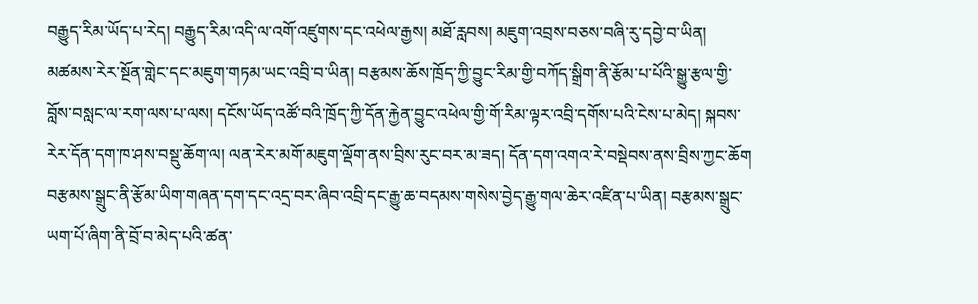བརྒྱུད་རིམ་ཡོད་པ་རེད། བརྒྱུད་རིམ་འདི་ལ་འགོ་འཛུགས་དང་འཕེལ་རྒྱས། མཐོ་རླབས། མཇུག་འབྲས་བཅས་བཞི་རུ་དབྱེ་བ་ཡིན། མཚམས་རེར་སྔོན་གླེང་དང་མཇུག་གཏམ་ཡང་འབྲི་བ་ཡིན། བརྩམས་ཆོས་ཁྲོད་ཀྱི་བྱུང་རིམ་གྱི་བཀོད་སྒྲིག་ནི་རྩོམ་པ་པོའི་སྒྱུ་རྩལ་གྱི་བློས་བསླང་ལ་རག་ལས་པ་ལས། དངོས་ཡོད་འཚོ་བའི་ཁྲོད་ཀྱི་དོན་རྐྱེན་བྱུང་འཕེལ་གྱི་གོ་རིམ་ལྟར་འབྲི་དགོས་པའི་ངེས་པ་མེད། སྐབས་རེར་དོན་དག་ཁ་ཤས་བསྡུ་ཆོག་ལ། ལན་རེར་མགོ་མཇུག་ལྡོག་ནས་བྲིས་རུང་བར་མ་ཟད། དོན་དག་འགའ་རེ་བསྡེབས་ནས་བྲིས་ཀྱང་ཆོག བརྩམས་སྒྲུང་ནི་རྩོམ་ཡིག་གཞན་དག་དང་འདྲ་བར་ཞིབ་འབྲི་དང་རྒྱུ་ཆ་བདམས་གསེས་བྱེད་རྒྱུ་གལ་ཆེར་འཛིན་པ་ཡིན། བརྩམས་སྒྲུང་ཡག་པོ་ཞིག་ནི་བྲོ་བ་མེད་པའི་ཚན་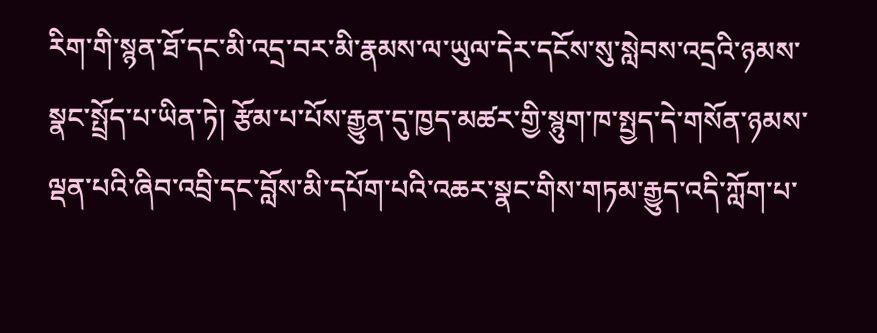རིག་གི་སྙན་ཐོ་དང་མི་འདྲ་བར་མི་རྣམས་ལ་ཡུལ་དེར་དངོས་སུ་སླེབས་འདྲའི་ཉམས་སྣང་སྤྲོད་པ་ཡིན་ཏེ། རྩོམ་པ་པོས་རྒྱུན་དུ་ཁྱད་མཚར་གྱི་སྙུག་ཁ་སྤྱད་དེ་གསོན་ཉམས་ལྡན་པའི་ཞིབ་འབྲི་དང་བློས་མི་དཔོག་པའི་འཆར་སྣང་གིས་གཏམ་རྒྱུད་འདི་ཀློག་པ་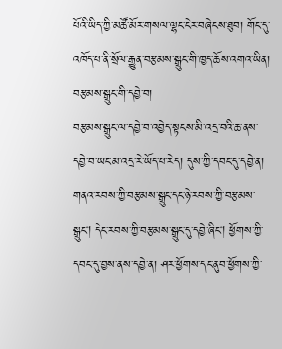པོའི་ཡིད་ཀྱི་མཚོ་མོར་གསལ་ལྷང་ངེར་བཞེངས་ཐུབ། གོང་དུ་འཁོད་པ་ནི་སྲོལ་རྒྱུན་བརྩམས་སྒྲུང་གི་ཁྱད་ཆོས་འགའ་ཡིན།
བརྩམས་སྒྲུང་གི་དབྱེ་བ།
བརྩམས་སྒྲུང་ལ་དབྱེ་བ་འབྱེད་སྟངས་མི་འདྲ་བའི་ཆ་ནས་དབྱེ་བ་ཡང་མ་འདྲ་རེ་ཡོད་པ་རེད། དུས་ཀྱི་དབང་དུ་དབྱེ་ན། གནའ་རབས་ཀྱི་བརྩམས་སྒྲུང་དང་ཉེ་རབས་ཀྱི་བརྩམས་སྒྲུང། དེང་རབས་ཀྱི་བརྩམས་སྒྲུང་དུ་དབྱེ་ཞིང། ཕྱོགས་ཀྱི་དབང་དུ་བྱས་ནས་དབྱེ་ན། ཤར་ཕྱོགས་དང་ནུབ་ཕྱོགས་ཀྱི་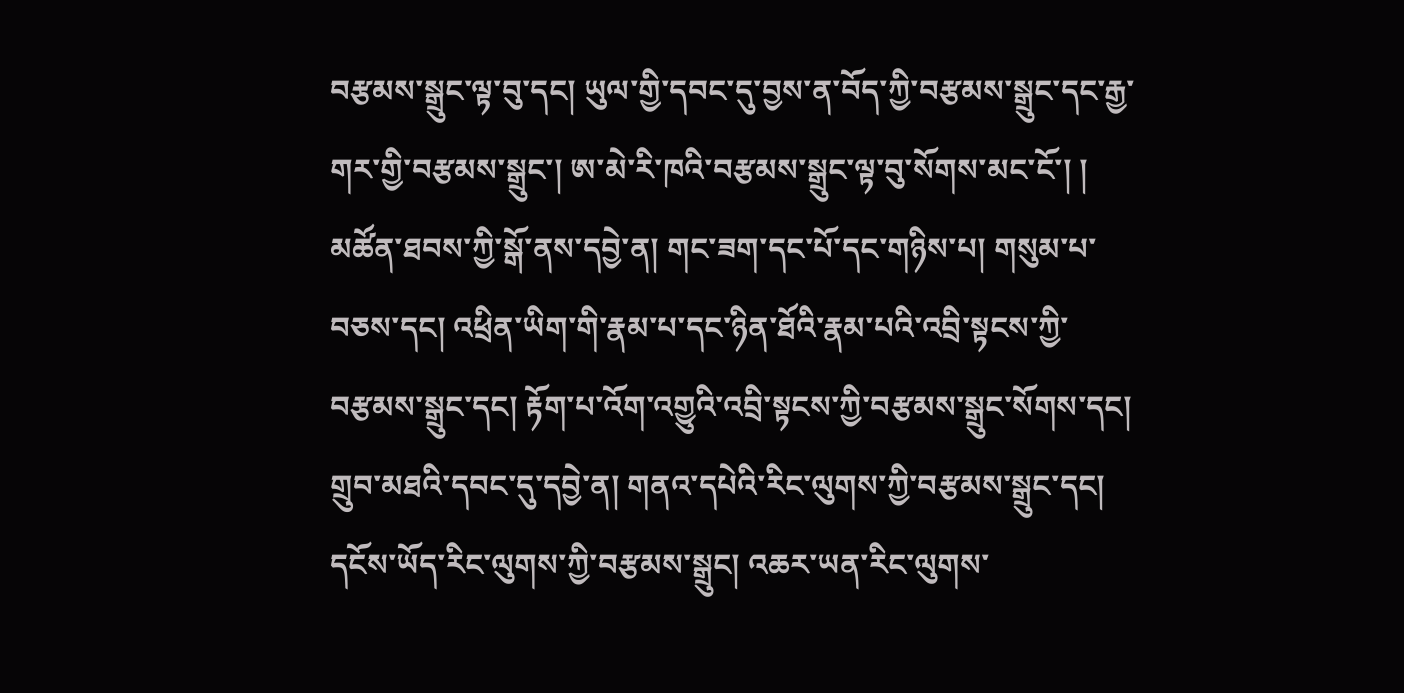བརྩམས་སྒྲུང་ལྟ་བུ་དང། ཡུལ་གྱི་དབང་དུ་བྱས་ན་བོད་ཀྱི་བརྩམས་སྒྲུང་དང་རྒྱ་གར་གྱི་བརྩམས་སྒྲུང་། ཨ་མེ་རི་ཁའི་བརྩམས་སྒྲུང་ལྟ་བུ་སོགས་མང་ངོ་། །
མཚོན་ཐབས་ཀྱི་སྒོ་ནས་དབྱེ་ན། གང་ཟག་དང་པོ་དང་གཉིས་པ། གསུམ་པ་བཅས་དང། འཕྲིན་ཡིག་གི་རྣམ་པ་དང་ཉིན་ཐོའི་རྣམ་པའི་འབྲི་སྟངས་ཀྱི་བརྩམས་སྒྲུང་དང། རྟོག་པ་འོག་འགྱུའི་འབྲི་སྟངས་ཀྱི་བརྩམས་སྒྲུང་སོགས་དང། གྲུབ་མཐའི་དབང་དུ་དབྱེ་ན། གནའ་དཔེའི་རིང་ལུགས་ཀྱི་བརྩམས་སྒྲུང་དང། དངོས་ཡོད་རིང་ལུགས་ཀྱི་བརྩམས་སྒྲུང། འཆར་ཡན་རིང་ལུགས་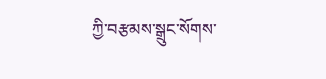ཀྱི་བརྩམས་སྒྲུང་སོགས་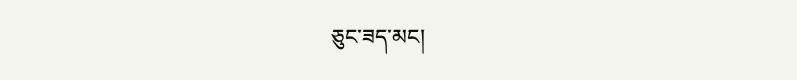ཅུང་ཟད་མང།